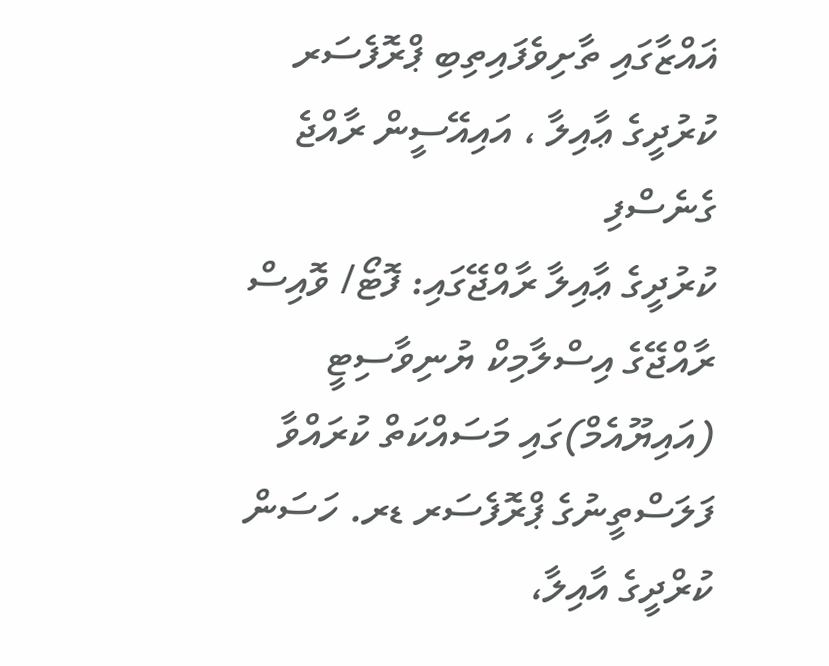ޣައްޒާގައި ތާށިވެފައިތިބި ޕްރޮފެސަރ ކުރުދީގެ ޢާއިލާ ، އައިއޭސީން ރާއްޖެ ގެނެސްފި
ކުރުދީގެ ޢާއިލާ ރާއްޖޭގައި: ފޮޓޯ/ ވޮއިސް
ރާއްޖޭގެ އިސްލާމިކް ޔުނިވާސިޓީ (އައިޔޫއެމް)ގައި މަސައްކަތް ކުރައްވާ ފަލަސްތީނުގެ ޕްރޮފެސަރ ޑރ. ހަސަން ކުރްދީގެ އާއިލާ،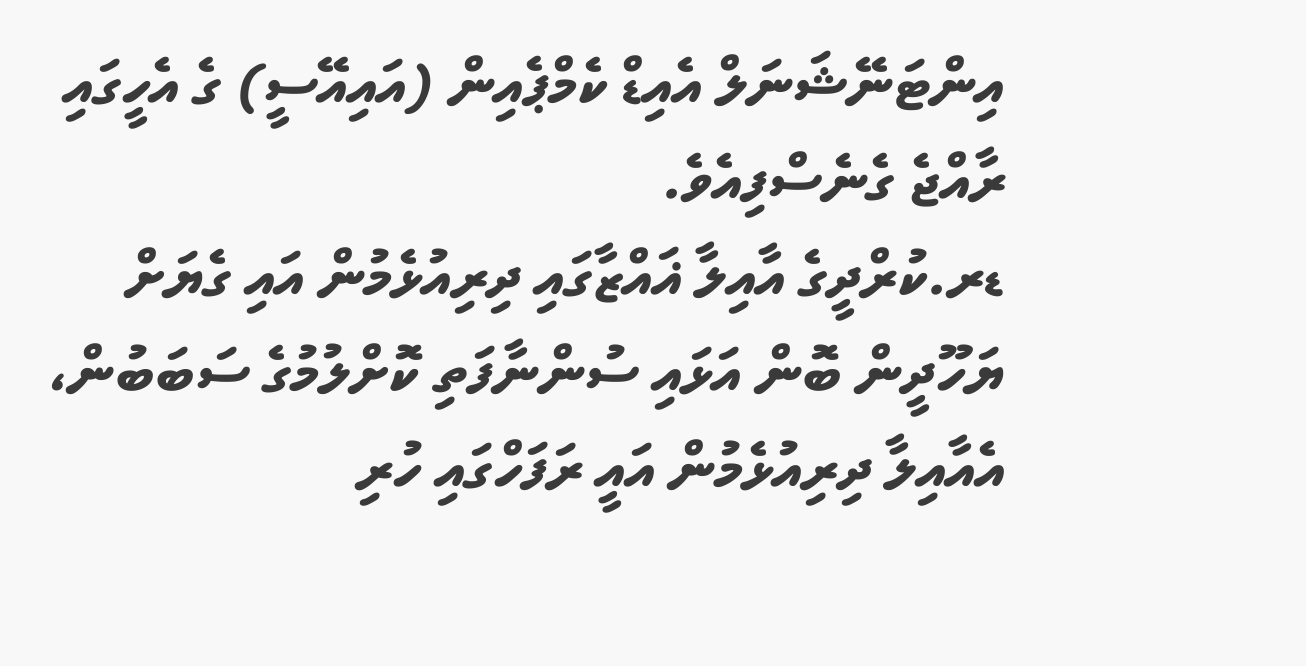އިންޓަނޭޝަނަލް އެއިޑް ކެމްޕެއިން (އައިއޭސީ) ގެ އެހީގައި ރާއްޖެ ގެނެސްފިއެވެ.
ޑރ.ކުރްދީގެ އާއިލާ ޣައްޒާގައި ދިރިއުޅެމުން އައި ގެޔަށް ޔަހޫދީން ބޮން އަޅައި ސުންނާފަތި ކޮށްލުމުގެ ސަބަބުން، އެއާއިލާ ދިރިއުޅެމުން އައީ ރަފަހްގައި ހުރި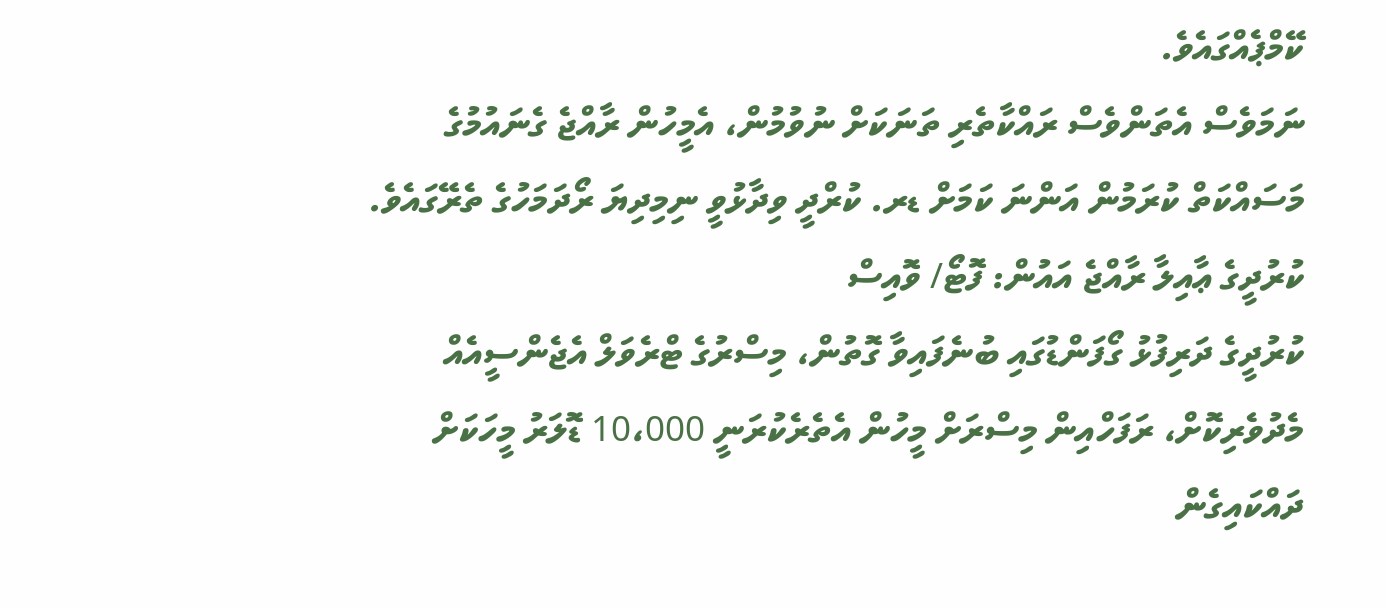ކޭމްޕެއްގައެވެ.
ނަމަވެސް އެތަންވެސް ރައްކާތެރި ތަނަކަށް ނުވުމުން، އެމީހުން ރާއްޖެ ގެނައުމުގެ މަސައްކަތް ކުރަމުން އަންނަ ކަމަށް ޑރ. ކުރްދީ ވިދާޅުވީ ނިމިދިޔަ ރޯދަމަހުގެ ތެރޭގައެވެ.
ކުރުދީގެ ޢާއިލާ ރާއްޖެ އައުން: ފޮޓޯ/ ވޮއިސް
ކުރުދީގެ ދަރިފުޅު ގޯފަންޑުގައި ބުނެފައިވާ ގޮތުން، މިސްރުގެ ޓްރެވަލް އެޖެންސީއެއް މެދުވެރިކޮށް، ރަފަހްއިން މިސްރަށް މީހުން އެތެރެކުރަނީ 10،000 ޑޮލަރު މީހަކަށް ދައްކައިގެން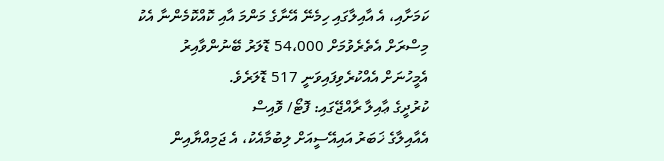ކަމަށާއި، އެ އާއިލާގައި ހިމެނޭ އޭނާގެ މަންމަ އާއި ކޮއްކޮމެންނާ އެކު މިސްރަށް އެތެރެވުމަށް 54،000 ޑޮލަރު ބޭނުންވާއިރު އެމީހުނަށް އެއްކުރެވިފައިވަނީ 517 ޑޮލަރެވެ.
ކުރުދީގެ ޢާއިލާ ރާއްޖޭގައި: ފޮޓޯ/ ވޮއިސް
އެއާއިލާގެ ޚަބަރު އައިއޭސީއަށް ލިބުމާއެކު، އެ ޖަމިއްޔާއިން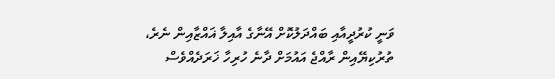ވަނީ ކުރުދީއާއި ބައްދަލުކޮށް އޭނާގެ އާއިލާ ޣައްޒާއިން ނެރެ، ތުރުކިޔޭއިން ރާއްޖެ އައުމަށް ދާނެ ހުރިހާ ޚަރަދެއްވެސް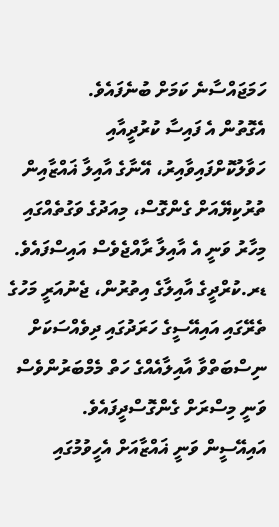ހަމަޖައްސާނެ ކަމަށް ބުނެފައެވެ.
އެގޮތުން އެ ފައިސާ ކުރުދީއާއި ހަވާލުކޮށްފައިވާއިރު، އޭނާގެ އާއިލާ ޣައްޒާއިން ތުރުކިޔޭއަށް ގެންގޮސް، މިއަދުގެ ވަގުތެއްގައި މިހާރު ވަނީ އެ އާއިލާ ރާއްޖެވެސް އައިސްފައެވެ.
ޑރ.ކުރްދީގެ އާއިލާގެ އިތުރުން، ޖެނުއަރީ މަހުގެ ތެރޭގައި އައިއޭސީގެ ހަރަދުގައި ދިވެއްސަކަށް ނިސްބަތްވާ އާއިލާއެއްގެ ހަތް މެމްބަރުންވެސް ވަނީ މިސްރަށް ގެންގޮސްދީފައެވެ.
އައިއޭސީން ވަނީ ޣައްޒާއަށް އެހީވުމުގައި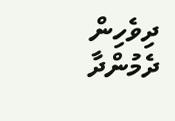ދިވެހިން ދެމުންދާ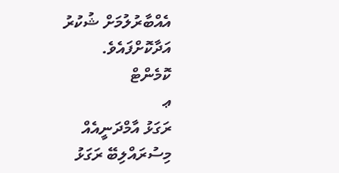އެއްބާރުލުމަށް ޝުކުރު އަދާކޮށްފައެވެ.
ކޮމެންޓް
ޢ
ރަގަޅު އާމްދަނީއެއް މިސުރައްލިބޭ ރަގަޅު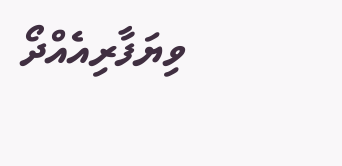ވިޔަފާރިއެއްދޯ